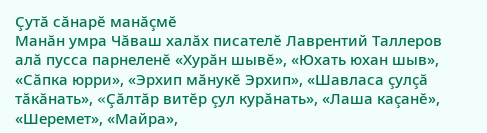Çутă сăнарĕ манăçмĕ
Манăн умра Чăваш халăх писателĕ Лаврентий Таллеров алă пусса парнеленĕ «Хурăн шывĕ», «Юхать юхан шыв», «Сăпка юрри», «Эрхип мăнукĕ Эрхип», «Шавласа çулçă тăкăнать», «Çăлтăр витĕр çул курăнать», «Лаша каçанĕ», «Шеремет», «Майра»,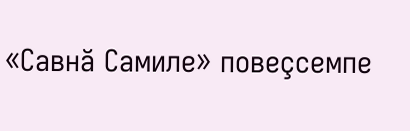«Савнă Самиле» повеçсемпе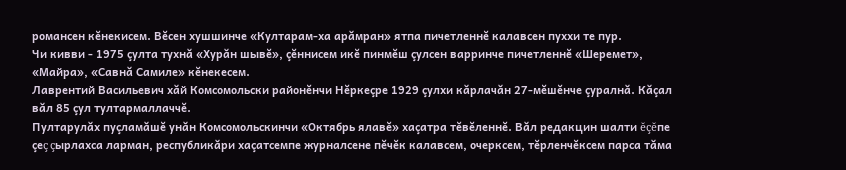романсен кĕнекисем. Вĕсен хушшинче «Култарам-ха арăмран» ятпа пичетленнĕ калавсен пуххи те пур.
Чи кивви - 1975 çулта тухнă «Хурăн шывĕ», çĕннисем икĕ пинмĕш çулсен варринче пичетленнĕ «Шеремет», «Майра», «Савнă Самиле» кĕнекесем.
Лаврентий Васильевич хăй Комсомольски районĕнчи Нĕркеçре 1929 çулхи кăрлачăн 27-мĕшĕнче çуралнă. Кăçал вăл 85 çул тултармаллаччĕ.
Пултарулăх пуçламăшĕ унăн Комсомольскинчи «Октябрь ялавĕ» хаçатра тĕвĕленнĕ. Вăл редакцин шалти ĕçĕпе çеç çырлахса ларман, республикăри хаçатсемпе журналсене пĕчĕк калавсем, очерксем, тĕрленчĕксем парса тăма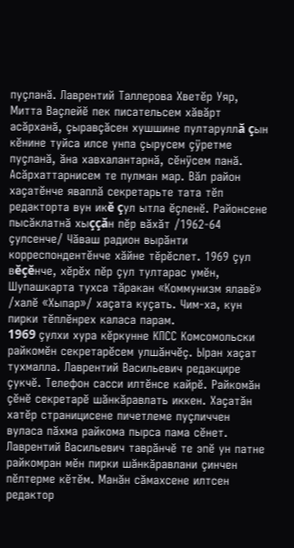пуçланă. Лаврентий Таллерова Хветĕр Уяр, Митта Ваçлейĕ пек писательсем хăвăрт асăрханă, çыравçăсен хушшине пултаруллă çын кĕнине туйса илсе унпа çырусем çÿретме пуçланă, ăна хавхалантарнă, сĕнÿсем панă. Асăрхаттарнисем те пулман мар. Вăл район хаçатĕнче яваплă секретарьте тата тĕп редакторта вун икĕ çул ытла ĕçленĕ. Районсене пысăклатнă хыççăн пĕр вăхăт /1962-64 çулсенче/ Чăваш радион вырăнти корреспондентĕнче хăйне тĕрĕслет. 1969 çул вĕçĕнче, хĕрĕх пĕр çул тултарас умĕн, Шупашкарта тухса тăракан «Коммунизм ялавĕ» /халĕ «Хыпар»/ хаçата куçать. Чим-ха, кун пирки тĕплĕнрех каласа парам.
1969 çулхи хура кĕркунне КПСС Комсомольски райкомĕн секретарĕсем улшăнчĕç. Ыран хаçат тухмалла. Лаврентий Васильевич редакцире çукчĕ. Телефон сасси илтĕнсе кайрĕ. Райкомăн çĕнĕ секретарĕ шăнкăравлать иккен. Хаçатăн хатĕр страницисене пичетлеме пуçличчен вуласа пăхма райкома пырса пама сĕнет. Лаврентий Васильевич таврăнчĕ те эпĕ ун патне райкомран мĕн пирки шăнкăравлани çинчен пĕлтерме кĕтĕм. Манăн сăмахсене илтсен редактор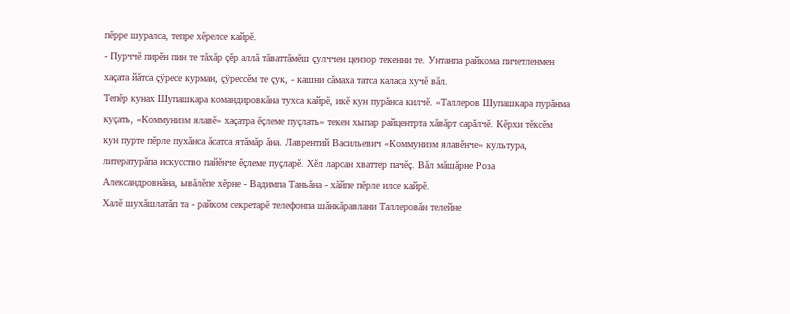пĕрре шуралса, тепре хĕрелсе кайрĕ.
- Пурччĕ пирĕн пин те тăхăр çĕр аллă тăваттăмĕш çулччен цензор текенни те. Унтанпа райкома пичетленмен хаçата йăтса çÿресе курман, çÿрессĕм те çук, - кашни сăмаха татса каласа хучĕ вăл.
Тепĕр кунах Шупашкара командировкăна тухса кайрĕ, икĕ кун пурăнса килчĕ. «Таллеров Шупашкара пурăнма куçать, «Коммунизм ялавĕ» хаçатра ĕçлеме пуçлать» текен хыпар райцентрта хăвăрт сарăлчĕ. Кĕрхи тĕксĕм кун пурте пĕрле пухăнса ăсатса ятăмăр ăна. Лаврентий Васильевич «Коммунизм ялавĕнче» культура, литературăпа искусство пайĕнче ĕçлеме пуçларĕ. Хĕл ларсан хваттер пачĕç. Вăл мăшăрне Роза Александровнăна, ывăлĕпе хĕрне - Вадимпа Таньăна - хăйпе пĕрле илсе кайрĕ.
Халĕ шухăшлатăп та - райком секретарĕ телефонпа шăнкăравлани Таллеровăн телейне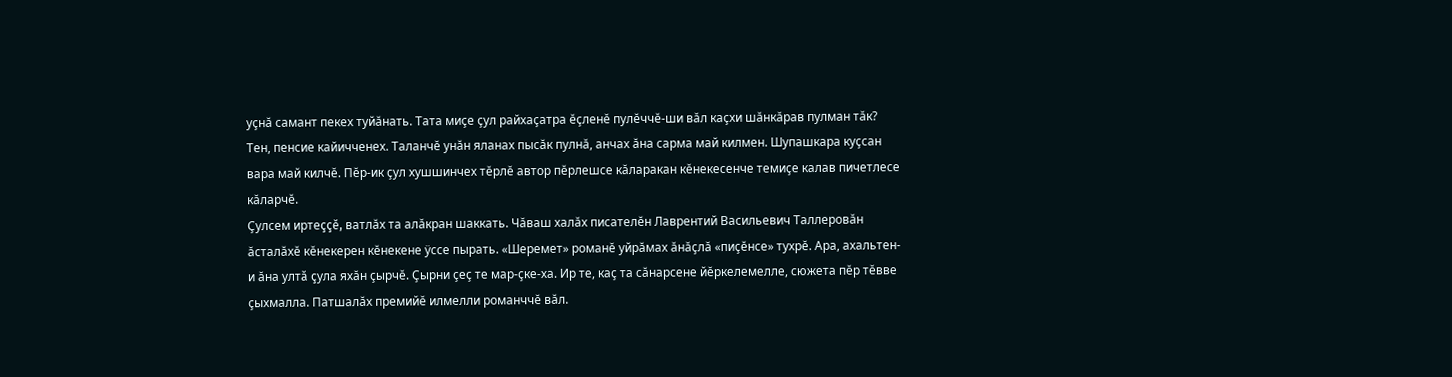уçнă самант пекех туйăнать. Тата миçе çул райхаçатра ĕçленĕ пулĕччĕ-ши вăл каçхи шăнкăрав пулман тăк? Тен, пенсие кайичченех. Таланчĕ унăн яланах пысăк пулнă, анчах ăна сарма май килмен. Шупашкара куçсан вара май килчĕ. Пĕр-ик çул хушшинчех тĕрлĕ автор пĕрлешсе кăларакан кĕнекесенче темиçе калав пичетлесе кăларчĕ.
Çулсем иртеççĕ, ватлăх та алăкран шаккать. Чăваш халăх писателĕн Лаврентий Васильевич Таллеровăн ăсталăхĕ кĕнекерен кĕнекене ÿссе пырать. «Шеремет» романĕ уйрăмах ăнăçлă «пиçĕнсе» тухрĕ. Ара, ахальтен-и ăна ултă çула яхăн çырчĕ. Çырни çеç те мар-çке-ха. Ир те, каç та сăнарсене йĕркелемелле, сюжета пĕр тĕвве çыхмалла. Патшалăх премийĕ илмелли романччĕ вăл.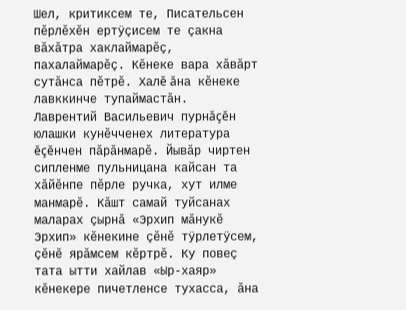Шел, критиксем те, Писательсен пĕрлĕхĕн ертÿçисем те çакна вăхăтра хаклаймарĕç, пахалаймарĕç. Кĕнеке вара хăвăрт сутăнса пĕтрĕ. Халĕ ăна кĕнеке лавккинче тупаймастăн.
Лаврентий Васильевич пурнăçĕн юлашки кунĕчченех литература ĕçĕнчен пăрăнмарĕ. Йывăр чиртен сипленме пульницана кайсан та хăйĕнпе пĕрле ручка, хут илме манмарĕ. Кăшт самай туйсанах маларах çырнă «Эрхип мăнукĕ Эрхип» кĕнекине çĕнĕ тÿрлетÿсем, çĕнĕ ярăмсем кĕртрĕ. Ку повеç тата ытти хайлав «Ыр-хаяр» кĕнекере пичетленсе тухасса, ăна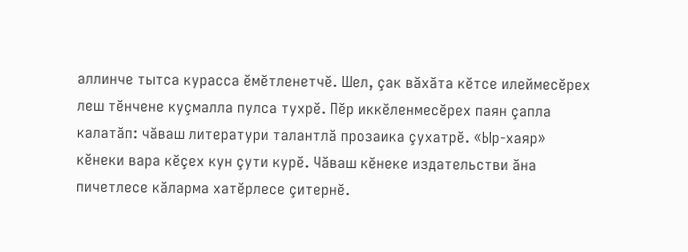аллинче тытса курасса ĕмĕтленетчĕ. Шел, çак вăхăта кĕтсе илеймесĕрех леш тĕнчене куçмалла пулса тухрĕ. Пĕр иккĕленмесĕрех паян çапла калатăп: чăваш литератури талантлă прозаика çухатрĕ. «Ыр-хаяр» кĕнеки вара кĕçех кун çути курĕ. Чăваш кĕнеке издательстви ăна пичетлесе кăларма хатĕрлесе çитернĕ.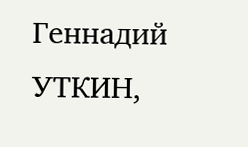Геннадий УТКИН,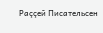Раççей Писательсен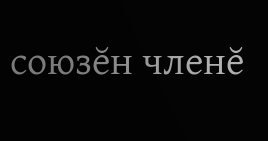союзĕн членĕ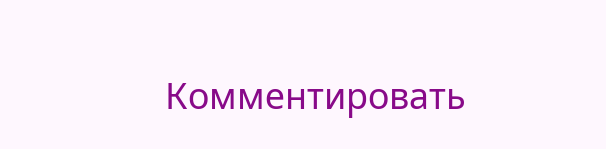Комментировать